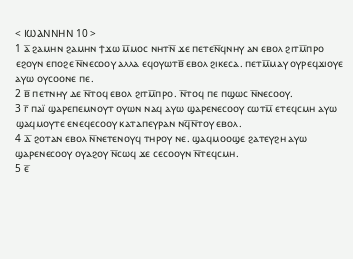< ⲒⲰⲀⲚⲚⲎⲚ 10 >
1 ⲁ̅ ϩⲁⲙⲏⲛ ϩⲁⲙⲏⲛ ϯϫⲱ ⲙ̅ⲙⲟⲥ ⲛⲏⲧⲛ̅ ϫⲉ ⲡⲉⲧⲉⲛ̅ϥⲛⲏⲩ ⲁⲛ ⲉⲃⲟⲗ ϩⲓⲧⲙ̅ⲡⲣⲟ ⲉϩⲟⲩⲛ ⲉⲡⲟϩⲉ ⲛ̅ⲛⲉⲥⲟⲟⲩ ⲁⲗⲗⲁ ⲉϥⲟⲩⲱⲧⲃ̅ ⲉⲃⲟⲗ ϩⲓⲕⲉⲥⲁ. ⲡⲉⲧⲙ̅ⲙⲁⲩ ⲟⲩⲣⲉϥϫⲓⲟⲩⲉ ⲁⲩⲱ ⲟⲩⲥⲟⲟⲛⲉ ⲡⲉ.
2 ⲃ̅ ⲡⲉⲧⲛⲏⲩ ⲇⲉ ⲛ̅ⲧⲟϥ ⲉⲃⲟⲗ ϩⲓⲧⲙ̅ⲡⲣⲟ. ⲛ̅ⲧⲟϥ ⲡⲉ ⲡϣⲱⲥ ⲛ̅ⲛⲉⲥⲟⲟⲩ.
3 ⲅ̅ ⲡⲁⲓ̈ ϣⲁⲣⲉⲡⲉⲙⲛⲟⲩⲧ ⲟⲩⲱⲛ ⲛⲁϥ ⲁⲩⲱ ϣⲁⲣⲉⲛⲉⲥⲟⲟⲩ ⲥⲱⲧⲙ̅ ⲉⲧⲉϥⲥⲙⲏ ⲁⲩⲱ ϣⲁϥⲙⲟⲩⲧⲉ ⲉⲛⲉϥⲉⲥⲟⲟⲩ ⲕⲁⲧⲁⲡⲉⲩⲣⲁⲛ ⲛϥ̅ⲛ̅ⲧⲟⲩ ⲉⲃⲟⲗ.
4 ⲇ̅ ϩⲟⲧⲁⲛ ⲉⲃⲟⲗ ⲛ̅ⲛⲉⲧⲉⲛⲟⲩϥ ⲧⲏⲣⲟⲩ ⲛⲉ. ϣⲁϥⲙⲟⲟϣⲉ ϩⲁⲧⲉⲩϩⲏ ⲁⲩⲱ ϣⲁⲣⲉⲛⲉⲥⲟⲟⲩ ⲟⲩⲁϩⲟⲩ ⲛ̅ⲥⲱϥ ϫⲉ ⲥⲉⲥⲟⲟⲩⲛ ⲛ̅ⲧⲉϥⲥⲙⲏ.
5 ⲉ̅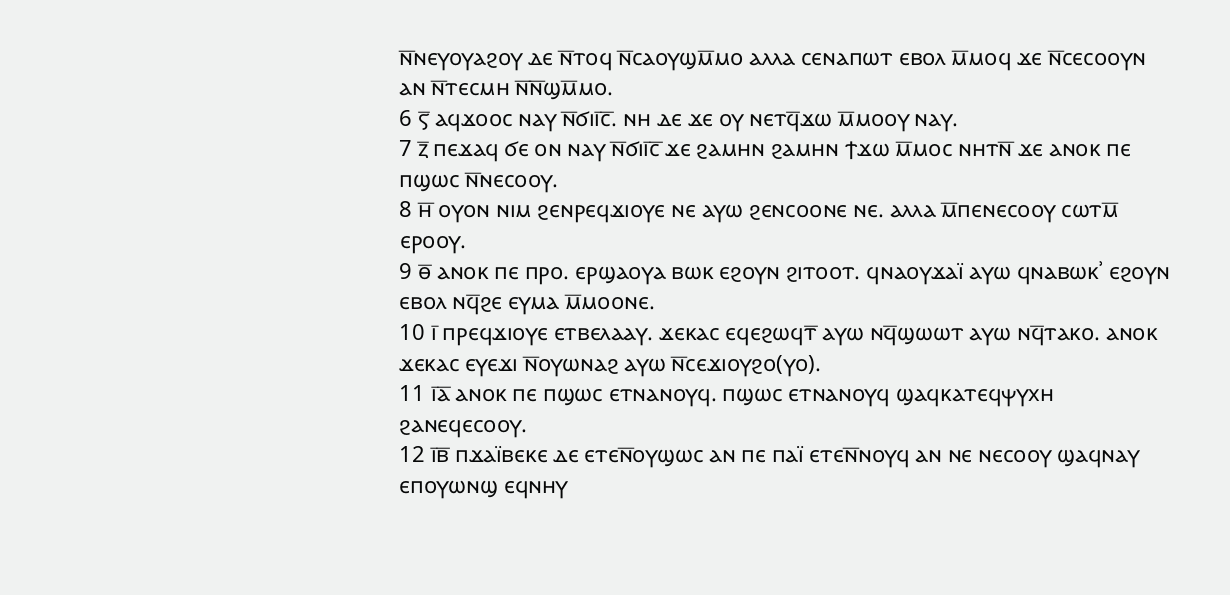ⲛ̅ⲛⲉⲩⲟⲩⲁϩⲟⲩ ⲇⲉ ⲛ̅ⲧⲟϥ ⲛ̅ⲥⲁⲟⲩϣⲙ̅ⲙⲟ ⲁⲗⲗⲁ ⲥⲉⲛⲁⲡⲱⲧ ⲉⲃⲟⲗ ⲙ̅ⲙⲟϥ ϫⲉ ⲛ̅ⲥⲉⲥⲟⲟⲩⲛ ⲁⲛ ⲛ̅ⲧⲉⲥⲙⲏ ⲛ̅ⲛ̅ϣⲙ̅ⲙⲟ.
6 ⲋ̅ ⲁϥϫⲟⲟⲥ ⲛⲁⲩ ⲛ̅ϭⲓⲓ̅ⲥ̅. ⲛⲏ ⲇⲉ ϫⲉ ⲟⲩ ⲛⲉⲧϥ̅ϫⲱ ⲙ̅ⲙⲟⲟⲩ ⲛⲁⲩ.
7 ⲍ̅ ⲡⲉϫⲁϥ ϭⲉ ⲟⲛ ⲛⲁⲩ ⲛ̅ϭⲓⲓ̅ⲥ̅ ϫⲉ ϩⲁⲙⲏⲛ ϩⲁⲙⲏⲛ ϯϫⲱ ⲙ̅ⲙⲟⲥ ⲛⲏⲧⲛ̅ ϫⲉ ⲁⲛⲟⲕ ⲡⲉ ⲡϣⲱⲥ ⲛ̅ⲛⲉⲥⲟⲟⲩ.
8 ⲏ̅ ⲟⲩⲟⲛ ⲛⲓⲙ ϩⲉⲛⲣⲉϥϫⲓⲟⲩⲉ ⲛⲉ ⲁⲩⲱ ϩⲉⲛⲥⲟⲟⲛⲉ ⲛⲉ. ⲁⲗⲗⲁ ⲙ̅ⲡⲉⲛⲉⲥⲟⲟⲩ ⲥⲱⲧⲙ̅ ⲉⲣⲟⲟⲩ.
9 ⲑ̅ ⲁⲛⲟⲕ ⲡⲉ ⲡⲣⲟ. ⲉⲣϣⲁⲟⲩⲁ ⲃⲱⲕ ⲉϩⲟⲩⲛ ϩⲓⲧⲟⲟⲧ. ϥⲛⲁⲟⲩϫⲁⲓ̈ ⲁⲩⲱ ϥⲛⲁⲃⲱⲕʾ ⲉϩⲟⲩⲛ ⲉⲃⲟⲗ ⲛϥ̅ϩⲉ ⲉⲩⲙⲁ ⲙ̅ⲙⲟⲟⲛⲉ.
10 ⲓ̅ ⲡⲣⲉϥϫⲓⲟⲩⲉ ⲉⲧⲃⲉⲗⲁⲁⲩ. ϫⲉⲕⲁⲥ ⲉϥⲉϩⲱϥⲧ̅ ⲁⲩⲱ ⲛϥ̅ϣⲱⲱⲧ ⲁⲩⲱ ⲛϥ̅ⲧⲁⲕⲟ. ⲁⲛⲟⲕ ϫⲉⲕⲁⲥ ⲉⲩⲉϫⲓ ⲛ̅ⲟⲩⲱⲛⲁϩ ⲁⲩⲱ ⲛ̅ⲥⲉϫⲓⲟⲩϩⲟ(ⲩⲟ).
11 ⲓ̅ⲁ̅ ⲁⲛⲟⲕ ⲡⲉ ⲡϣⲱⲥ ⲉⲧⲛⲁⲛⲟⲩϥ. ⲡϣⲱⲥ ⲉⲧⲛⲁⲛⲟⲩϥ ϣⲁϥⲕⲁⲧⲉϥⲯⲩⲭⲏ ϩⲁⲛⲉϥⲉⲥⲟⲟⲩ.
12 ⲓ̅ⲃ̅ ⲡϫⲁⲓ̈ⲃⲉⲕⲉ ⲇⲉ ⲉⲧⲉⲛ̅ⲟⲩϣⲱⲥ ⲁⲛ ⲡⲉ ⲡⲁⲓ̈ ⲉⲧⲉⲛ̅ⲛⲟⲩϥ ⲁⲛ ⲛⲉ ⲛⲉⲥⲟⲟⲩ ϣⲁϥⲛⲁⲩ ⲉⲡⲟⲩⲱⲛϣ ⲉϥⲛⲏⲩ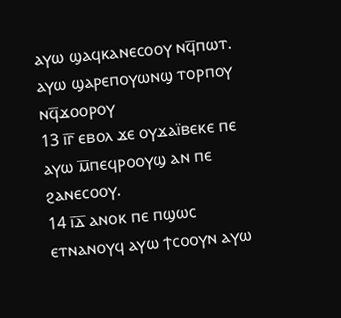ⲁⲩⲱ ϣⲁϥⲕⲁⲛⲉⲥⲟⲟⲩ ⲛϥ̅ⲡⲱⲧ. ⲁⲩⲱ ϣⲁⲣⲉⲡⲟⲩⲱⲛϣ ⲧⲟⲣⲡⲟⲩ ⲛϥ̅ϫⲟⲟⲣⲟⲩ
13 ⲓ̅ⲅ̅ ⲉⲃⲟⲗ ϫⲉ ⲟⲩϫⲁⲓ̈ⲃⲉⲕⲉ ⲡⲉ ⲁⲩⲱ ⲙ̅ⲡⲉϥⲣⲟⲟⲩϣ ⲁⲛ ⲡⲉ ϩⲁⲛⲉⲥⲟⲟⲩ.
14 ⲓ̅ⲇ̅ ⲁⲛⲟⲕ ⲡⲉ ⲡϣⲱⲥ ⲉⲧⲛⲁⲛⲟⲩϥ ⲁⲩⲱ ϯⲥⲟⲟⲩⲛ ⲁⲩⲱ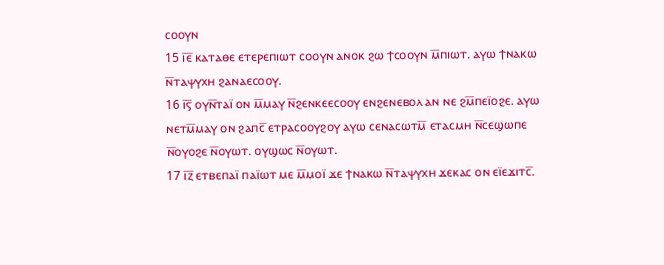ⲥⲟⲟⲩⲛ
15 ⲓ̅ⲉ̅ ⲕⲁⲧⲁⲑⲉ ⲉⲧⲉⲣⲉⲡⲓⲱⲧ ⲥⲟⲟⲩⲛ ⲁⲛⲟⲕ ϩⲱ ϯⲥⲟⲟⲩⲛ ⲙ̅ⲡⲓⲱⲧ. ⲁⲩⲱ ϯⲛⲁⲕⲱ ⲛ̅ⲧⲁⲯⲩⲭⲏ ϩⲁⲛⲁⲉⲥⲟⲟⲩ.
16 ⲓ̅ⲋ̅ ⲟⲩⲛ̅ⲧⲁⲓ̈ ⲟⲛ ⲙ̅ⲙⲁⲩ ⲛ̅ϩⲉⲛⲕⲉⲉⲥⲟⲟⲩ ⲉⲛϩⲉⲛⲉⲃⲟⲗ ⲁⲛ ⲛⲉ ϩⲙ̅ⲡⲉⲓ̈ⲟϩⲉ. ⲁⲩⲱ ⲛⲉⲧⲙ̅ⲙⲁⲩ ⲟⲛ ϩⲁⲡⲥ̅ ⲉⲧⲣⲁⲥⲟⲟⲩϩⲟⲩ ⲁⲩⲱ ⲥⲉⲛⲁⲥⲱⲧⲙ̅ ⲉⲧⲁⲥⲙⲏ ⲛ̅ⲥⲉϣⲱⲡⲉ ⲛ̅ⲟⲩⲟϩⲉ ⲛ̅ⲟⲩⲱⲧ. ⲟⲩϣⲱⲥ ⲛ̅ⲟⲩⲱⲧ.
17 ⲓ̅ⲍ̅ ⲉⲧⲃⲉⲡⲁⲓ̈ ⲡⲁⲓ̈ⲱⲧ ⲙⲉ ⲙ̅ⲙⲟⲓ̈ ϫⲉ ϯⲛⲁⲕⲱ ⲛ̅ⲧⲁⲯⲩⲭⲏ ϫⲉⲕⲁⲥ ⲟⲛ ⲉⲓ̈ⲉϫⲓⲧⲥ̅.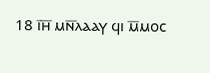18 ⲓ̅ⲏ̅ ⲙⲛ̅ⲗⲁⲁⲩ ϥⲓ ⲙ̅ⲙⲟⲥ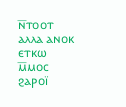ⲛ̅ⲧⲟⲟⲧ ⲁⲗⲗⲁ ⲁⲛⲟⲕ ⲉⲧⲕⲱ ⲙ̅ⲙⲟⲥ ϩⲁⲣⲟⲓ̈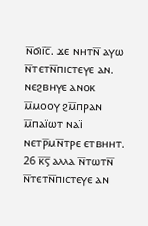ⲛ̅ϭⲓⲓ̅ⲥ̅. ϫⲉ ⲛⲏⲧⲛ̅ ⲁⲩⲱ ⲛ̅ⲧⲉⲧⲛ̅ⲡⲓⲥⲧⲉⲩⲉ ⲁⲛ. ⲛⲉϩⲃⲏⲩⲉ ⲁⲛⲟⲕ ⲙ̅ⲙⲟⲟⲩ ϩⲙ̅ⲡⲣⲁⲛ ⲙ̅ⲡⲁⲓ̈ⲱⲧ ⲛⲁⲓ̈ ⲛⲉⲧⲣ̅ⲙⲛ̅ⲧⲣⲉ ⲉⲧⲃⲏⲏⲧ.
26 ⲕ̅ⲋ̅ ⲁⲗⲗⲁ ⲛ̅ⲧⲱⲧⲛ̅ ⲛ̅ⲧⲉⲧⲛ̅ⲡⲓⲥⲧⲉⲩⲉ ⲁⲛ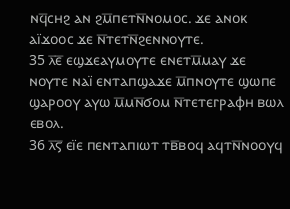ⲛϥ̅ⲥⲏϩ ⲁⲛ ϩⲙ̅ⲡⲉⲧⲛ̅ⲛⲟⲙⲟⲥ. ϫⲉ ⲁⲛⲟⲕ ⲁⲓ̈ϫⲟⲟⲥ ϫⲉ ⲛ̅ⲧⲉⲧⲛ̅ϩⲉⲛⲛⲟⲩⲧⲉ.
35 ⲗ̅ⲉ̅ ⲉϣϫⲉⲁⲩⲙⲟⲩⲧⲉ ⲉⲛⲉⲧⲙ̅ⲙⲁⲩ ϫⲉ ⲛⲟⲩⲧⲉ ⲛⲁⲓ̈ ⲉⲛⲧⲁⲡϣⲁϫⲉ ⲙ̅ⲡⲛⲟⲩⲧⲉ ϣⲱⲡⲉ ϣⲁⲣⲟⲟⲩ ⲁⲩⲱ ⲙ̅ⲙⲛ̅ϭⲟⲙ ⲛ̅ⲧⲉⲧⲉⲅⲣⲁⲫⲏ ⲃⲱⲗ ⲉⲃⲟⲗ.
36 ⲗ̅ⲋ̅ ⲉⲓ̈ⲉ ⲡⲉⲛⲧⲁⲡⲓⲱⲧ ⲧⲃ̅ⲃⲟϥ ⲁϥⲧⲛ̅ⲛⲟⲟⲩϥ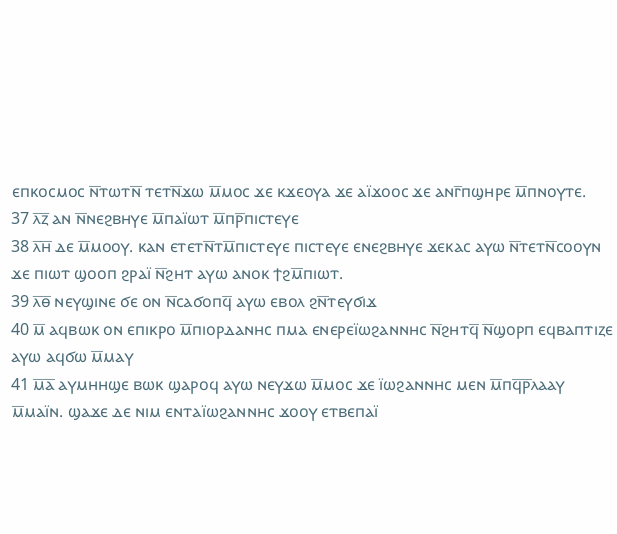ⲉⲡⲕⲟⲥⲙⲟⲥ ⲛ̅ⲧⲱⲧⲛ̅ ⲧⲉⲧⲛ̅ϫⲱ ⲙ̅ⲙⲟⲥ ϫⲉ ⲕϫⲉⲟⲩⲁ ϫⲉ ⲁⲓ̈ϫⲟⲟⲥ ϫⲉ ⲁⲛⲅ̅ⲡϣⲏⲣⲉ ⲙ̅ⲡⲛⲟⲩⲧⲉ.
37 ⲗ̅ⲍ̅ ⲁⲛ ⲛ̅ⲛⲉϩⲃⲏⲩⲉ ⲙ̅ⲡⲁⲓ̈ⲱⲧ ⲙ̅ⲡⲣ̅ⲡⲓⲥⲧⲉⲩⲉ
38 ⲗ̅ⲏ̅ ⲇⲉ ⲙ̅ⲙⲟⲟⲩ. ⲕⲁⲛ ⲉⲧⲉⲧⲛ̅ⲧⲙ̅ⲡⲓⲥⲧⲉⲩⲉ ⲡⲓⲥⲧⲉⲩⲉ ⲉⲛⲉϩⲃⲏⲩⲉ ϫⲉⲕⲁⲥ ⲁⲩⲱ ⲛ̅ⲧⲉⲧⲛ̅ⲥⲟⲟⲩⲛ ϫⲉ ⲡⲓⲱⲧ ϣⲟⲟⲡ ϩⲣⲁⲓ̈ ⲛ̅ϩⲏⲧ ⲁⲩⲱ ⲁⲛⲟⲕ ϯϩⲙ̅ⲡⲓⲱⲧ.
39 ⲗ̅ⲑ̅ ⲛⲉⲩϣⲓⲛⲉ ϭⲉ ⲟⲛ ⲛ̅ⲥⲁϭⲟⲡϥ̅ ⲁⲩⲱ ⲉⲃⲟⲗ ϩⲛ̅ⲧⲉⲩϭⲓϫ
40 ⲙ̅ ⲁϥⲃⲱⲕ ⲟⲛ ⲉⲡⲓⲕⲣⲟ ⲙ̅ⲡⲓⲟⲣⲇⲁⲛⲏⲥ ⲡⲙⲁ ⲉⲛⲉⲣⲉⲓ̈ⲱϩⲁⲛⲛⲏⲥ ⲛ̅ϩⲏⲧϥ̅ ⲛ̅ϣⲟⲣⲡ ⲉϥⲃⲁⲡⲧⲓⲍⲉ ⲁⲩⲱ ⲁϥϭⲱ ⲙ̅ⲙⲁⲩ
41 ⲙ̅ⲁ̅ ⲁⲩⲙⲏⲏϣⲉ ⲃⲱⲕ ϣⲁⲣⲟϥ ⲁⲩⲱ ⲛⲉⲩϫⲱ ⲙ̅ⲙⲟⲥ ϫⲉ ⲓ̈ⲱϩⲁⲛⲛⲏⲥ ⲙⲉⲛ ⲙ̅ⲡϥ̅ⲣ̅ⲗⲁⲁⲩ ⲙ̅ⲙⲁⲓ̈ⲛ. ϣⲁϫⲉ ⲇⲉ ⲛⲓⲙ ⲉⲛⲧⲁⲓ̈ⲱϩⲁⲛⲛⲏⲥ ϫⲟⲟⲩ ⲉⲧⲃⲉⲡⲁⲓ̈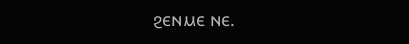ϩⲉⲛⲙⲉ ⲛⲉ.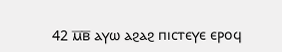42 ⲙ̅ⲃ̅ ⲁⲩⲱ ⲁϩⲁϩ ⲡⲓⲥⲧⲉⲩⲉ ⲉⲣⲟϥ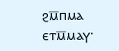ϩⲙ̅ⲡⲙⲁ ⲉⲧⲙ̅ⲙⲁⲩ·